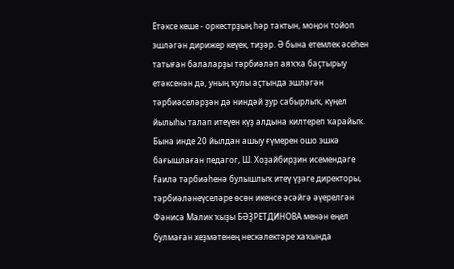Етәксе кеше - оркестрҙың һәр тактын, моңон тойоп эшләгән дирижер кеүек, тиҙәр. Ә бына етемлек әсеһен татыған балаларҙы тәрбиәләп аяҡҡа баҫтырыу етәксенән дә, уның ҡулы аҫтында эшләгән тәрбиәселәрҙән дә ниндәй ҙур сабырлыҡ, күңел йылыһы талап итеүен күҙ алдына килтереп ҡарайыҡ. Бына инде 20 йылдан ашыу ғүмерен ошо эшкә бағышлаған педагог, Ш. Хоҙайбирҙин исемендәге Ғаилә тәрбиәһенә булышлыҡ итеү үҙәге директоры, тәрбиәләнеүселәре өсөн икенсе әсәйгә әүерелгән Фәнисә Малик ҡыҙы БӘҘРЕТДИНОВА менән еңел булмаған хеҙмәтенең нескәлектәре хаҡында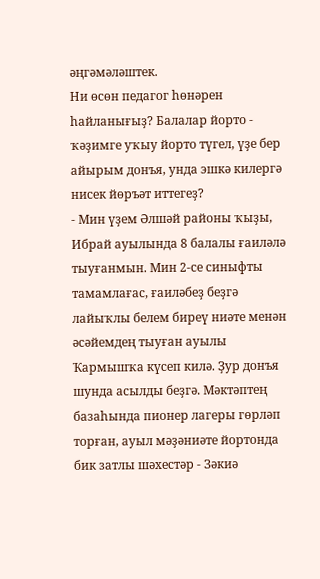әңгәмәләштек.
Ни өсөн педагог һөнәрен һайланығыҙ? Балалар йорто - ҡәҙимге уҡыу йорто түгел, үҙе бер айырым донъя, унда эшкә килергә нисек йөръәт иттегеҙ?
- Мин үҙем Әлшәй районы ҡыҙы, Ибрай ауылында 8 балалы ғаиләлә тыуғанмын. Мин 2-се синыфты тамамлағас, ғаиләбеҙ беҙгә лайыҡлы белем биреү ниәте менән әсәйемдең тыуған ауылы Ҡармышҡа күсеп килә. Ҙур донъя шунда асылды беҙгә. Мәктәптең базаһында пионер лагеры гөрләп торған, ауыл мәҙәниәте йортонда бик затлы шәхестәр - Зәкиә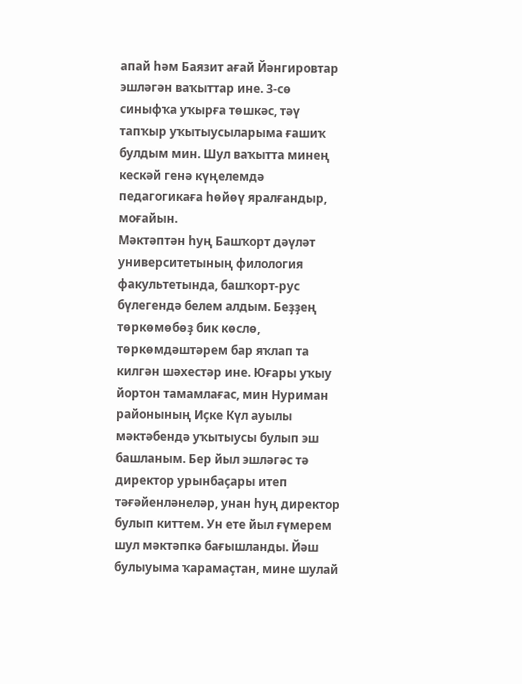апай һәм Баязит ағай Йәнгировтар эшләгән ваҡыттар ине. 3-сө синыфҡа уҡырға төшкәс, тәү тапҡыр уҡытыусыларыма ғашиҡ булдым мин. Шул ваҡытта минең кескәй генә күңелемдә педагогикаға һөйөү яралғандыр, моғайын.
Мәктәптән һуң Башҡорт дәүләт университетының филология факультетында, башҡорт-рус бүлегендә белем алдым. Беҙҙең төркөмөбөҙ бик көслө, төркөмдәштәрем бар яҡлап та килгән шәхестәр ине. Юғары уҡыу йортон тамамлағас, мин Нуриман районының Иҫке Күл ауылы мәктәбендә уҡытыусы булып эш башланым. Бер йыл эшләгәс тә директор урынбаҫары итеп тәғәйенләнеләр, унан һуң директор булып киттем. Ун ете йыл ғүмерем шул мәктәпкә бағышланды. Йәш булыуыма ҡарамаҫтан, мине шулай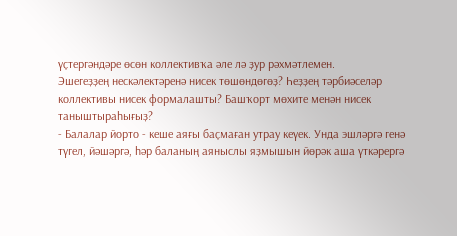үҫтергәндәре өсөн коллективҡа әле лә ҙур рәхмәтлемен.
Эшегеҙҙең нескәлектәренә нисек төшөндөгөҙ? Һеҙҙең тәрбиәселәр коллективы нисек формалашты? Башҡорт мөхите менән нисек таныштыраһығыҙ?
- Балалар йорто - кеше аяғы баҫмаған утрау кеүек. Унда эшләргә генә түгел, йәшәргә, һәр баланың аяныслы яҙмышын йөрәк аша үткәрергә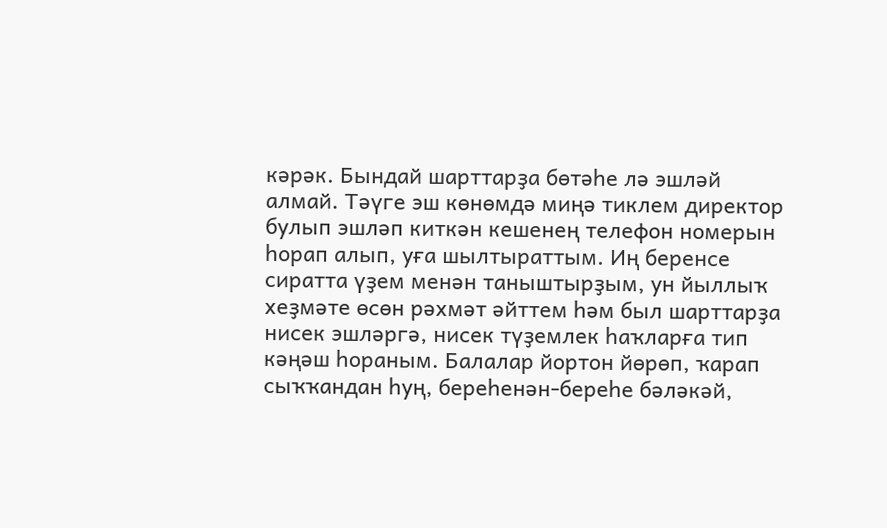кәрәк. Бындай шарттарҙа бөтәһе лә эшләй алмай. Тәүге эш көнөмдә миңә тиклем директор булып эшләп киткән кешенең телефон номерын һорап алып, уға шылтыраттым. Иң беренсе сиратта үҙем менән таныштырҙым, ун йыллыҡ хеҙмәте өсөн рәхмәт әйттем һәм был шарттарҙа нисек эшләргә, нисек түҙемлек һаҡларға тип кәңәш һораным. Балалар йортон йөрөп, ҡарап сыҡҡандан һуң, береһенән-береһе бәләкәй,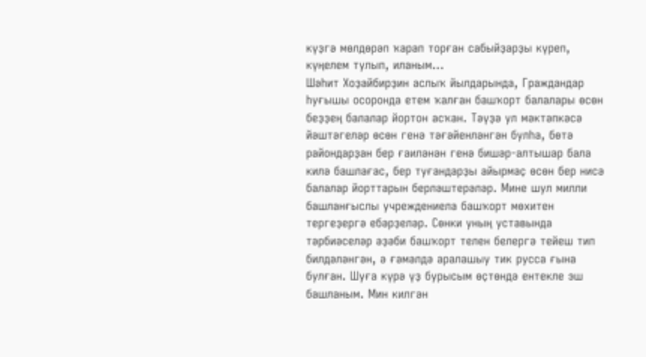күҙгә мөлдөрәп ҡарап торған сабыйҙарҙы күреп, күңелем тулып, иланым...
Шәһит Хоҙайбирҙин аслыҡ йылдарында, Граждандар һуғышы осоронда етем ҡалған башҡорт балалары өсөн беҙҙең балалар йортон асҡан. Тәүҙә ул мәктәпкәсә йәштәгеләр өсөн генә тәғәйенләнгән булһа, бөтә райондарҙан бер ғаиләнән генә бишәр-алтышар бала килә башлағас, бер туғандарҙы айырмаҫ өсөн бер нисә балалар йорттарын берләштерәләр. Мине шул милли башланғыслы учреждениела башҡорт мөхитен тергеҙергә ебәрҙеләр. Сөнки уның уставында тәрбиәселәр әҙәби башҡорт телен белергә тейеш тип билдәләнгән, ә ғәмәлдә аралашыу тик русса ғына булған. Шуға күрә үҙ бурысым өҫтөндә ентекле эш башланым. Мин килгән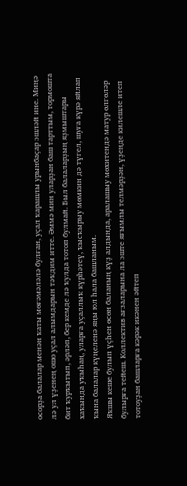осорҙа балалар менән ҡаты мөғәмәләлә булған, уҫал ҡарашлы урынбаҫар эшләй ине. Миңә лә ул үҙенең ошо уҫал алымдарын тәҡдим итте. Әммә мин уларҙан баш тарттым, тормошта бит ҡурҡытып, әрләп, бер кемде лә ҡулда тотоп булмай. Был балаларҙың яҙмыштары хаҡында уҡыһаң, уларға уҫаллыҡ күрһәтеү, ҡысҡырыу мөмкин дә түгел, шуға күрә яйлап ҡына балалар күңеленә яңы юл һала башланым.
Яҡшы кеше булып үҫһен өсөн баланың күҙ алдында, аралашыу мөхитендә матур өлгөләр булырға тейеш. Коллектив ағзаларына ла эште яғымлы телмәрҙән, үҙеңде килешле итеп тотоуҙан башларға кәрәк икәнен әйтеп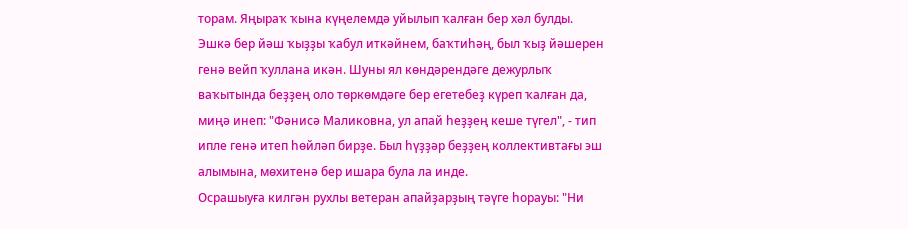торам. Яңыраҡ ҡына күңелемдә уйылып ҡалған бер хәл булды. Эшкә бер йәш ҡыҙҙы ҡабул иткәйнем, баҡтиһәң, был ҡыҙ йәшерен генә вейп ҡуллана икән. Шуны ял көндәрендәге дежурлыҡ ваҡытында беҙҙең оло төркөмдәге бер егетебеҙ күреп ҡалған да, миңә инеп: "Фәнисә Маликовна, ул апай һеҙҙең кеше түгел", - тип ипле генә итеп һөйләп бирҙе. Был һүҙҙәр беҙҙең коллективтағы эш алымына, мөхитенә бер ишара була ла инде.
Осрашыуға килгән рухлы ветеран апайҙарҙың тәүге һорауы: "Ни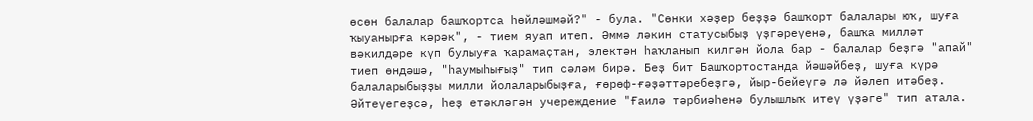өсөн балалар башҡортса һөйләшмәй?" - була. "Сөнки хәҙер беҙҙә башҡорт балалары юҡ, шуға ҡыуанырға кәрәк", - тием яуап итеп. Әммә ләкин статусыбыҙ үҙгәреүенә, башҡа милләт вәкилдәре күп булыуға ҡарамаҫтан, электән һаҡланып килгән йола бар - балалар беҙгә "апай" тиеп өндәшә, "һаумыһығыҙ" тип сәләм бирә. Беҙ бит Башҡортостанда йәшәйбеҙ, шуға күрә балаларыбыҙҙы милли йолаларыбыҙға, ғөрөф-ғәҙәттәребеҙгә, йыр-бейеүгә лә йәлеп итәбеҙ.
Әйтеүегеҙсә, һеҙ етәкләгән учереждение "Ғаилә тәрбиәһенә булышлыҡ итеү үҙәге" тип атала.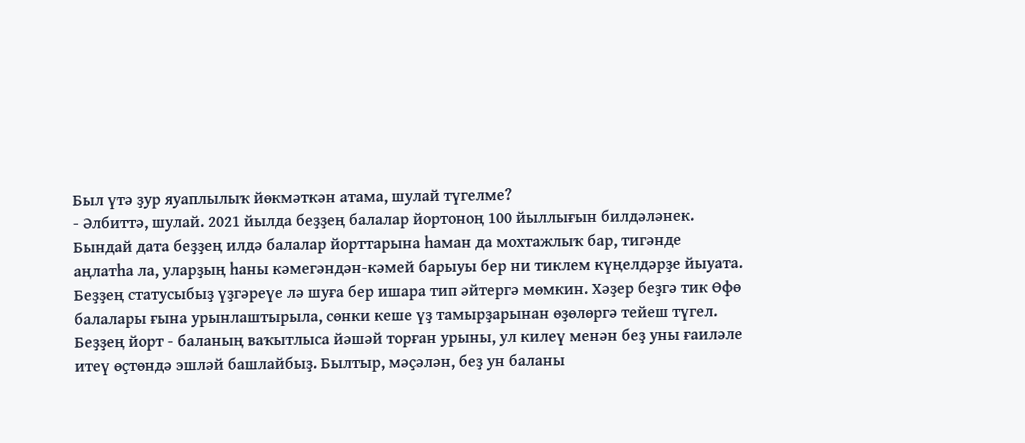Был үтә ҙур яуаплылыҡ йөкмәткән атама, шулай түгелме?
- Әлбиттә, шулай. 2021 йылда беҙҙең балалар йортоноң 100 йыллығын билдәләнек. Бындай дата беҙҙең илдә балалар йорттарына һаман да мохтажлыҡ бар, тигәнде аңлатһа ла, уларҙың һаны кәмегәндән-кәмей барыуы бер ни тиклем күңелдәрҙе йыуата. Беҙҙең статусыбыҙ үҙгәреүе лә шуға бер ишара тип әйтергә мөмкин. Хәҙер беҙгә тик Өфө балалары ғына урынлаштырыла, сөнки кеше үҙ тамырҙарынан өҙөлөргә тейеш түгел. Беҙҙең йорт - баланың ваҡытлыса йәшәй торған урыны, ул килеү менән беҙ уны ғаиләле итеү өҫтөндә эшләй башлайбыҙ. Былтыр, мәҫәлән, беҙ ун баланы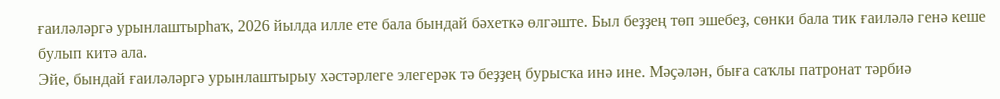ғаиләләргә урынлаштырһаҡ, 2026 йылда илле ете бала бындай бәхеткә өлгәште. Был беҙҙең төп эшебеҙ, сөнки бала тик ғаиләлә генә кеше булып китә ала.
Эйе, бындай ғаиләләргә урынлаштырыу хәстәрлеге элегерәк тә беҙҙең бурысҡа инә ине. Мәҫәлән, быға саҡлы патронат тәрбиә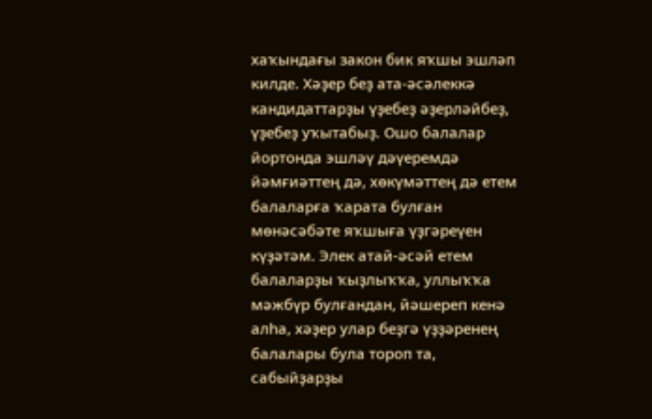хаҡындағы закон бик яҡшы эшләп килде. Хәҙер беҙ ата-әсәлеккә кандидаттарҙы үҙебеҙ әҙерләйбеҙ, үҙебеҙ уҡытабыҙ. Ошо балалар йортонда эшләү дәүеремдә йәмғиәттең дә, хөкүмәттең дә етем балаларға ҡарата булған мөнәсәбәте яҡшыға үҙгәреүен күҙәтәм. Элек атай-әсәй етем балаларҙы ҡыҙлыҡҡа, уллыҡҡа мәжбүр булғандан, йәшереп кенә алһа, хәҙер улар беҙгә үҙҙәренең балалары була тороп та, сабыйҙарҙы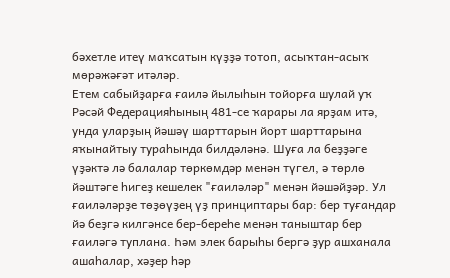бәхетле итеү маҡсатын күҙҙә тотоп, асыҡтан-асыҡ мөрәжәғәт итәләр.
Етем сабыйҙарға ғаилә йылыһын тойорға шулай уҡ Рәсәй Федерацияһының 481-се ҡарары ла ярҙам итә, унда уларҙың йәшәү шарттарын йорт шарттарына яҡынайтыу тураһында билдәләнә. Шуға ла беҙҙәге үҙәктә лә балалар төркөмдәр менән түгел, ә төрлө йәштәге һигеҙ кешелек "ғаиләләр" менән йәшәйҙәр. Ул ғаиләләрҙе төҙөүҙең үҙ принциптары бар: бер туғандар йә беҙгә килгәнсе бер-береһе менән таныштар бер ғаиләгә туплана. Һәм элек барыһы бергә ҙур ашханала ашаһалар, хәҙер һәр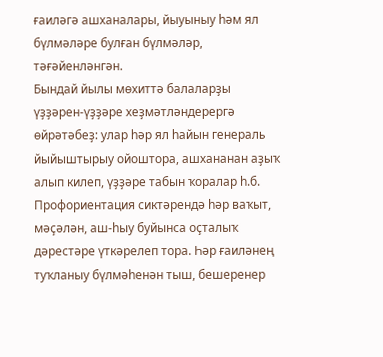ғаиләгә ашханалары, йыуыныу һәм ял бүлмәләре булған бүлмәләр, тәғәйенләнгән.
Бындай йылы мөхиттә балаларҙы үҙҙәрен-үҙҙәре хеҙмәтләндерергә өйрәтәбеҙ: улар һәр ял һайын генераль йыйыштырыу ойоштора, ашхананан аҙыҡ алып килеп, үҙҙәре табын ҡоралар һ.б. Профориентация сиктәрендә һәр ваҡыт, мәҫәлән, аш-һыу буйынса оҫталыҡ дәрестәре үткәрелеп тора. Һәр ғаиләнең туҡланыу бүлмәһенән тыш, бешеренер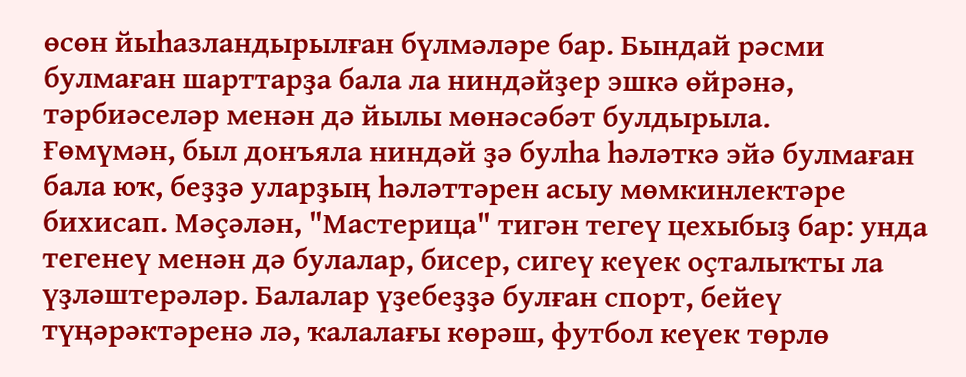өсөн йыһазландырылған бүлмәләре бар. Бындай рәсми булмаған шарттарҙа бала ла ниндәйҙер эшкә өйрәнә, тәрбиәселәр менән дә йылы мөнәсәбәт булдырыла.
Ғөмүмән, был донъяла ниндәй ҙә булһа һәләткә эйә булмаған бала юҡ, беҙҙә уларҙың һәләттәрен асыу мөмкинлектәре бихисап. Мәҫәлән, "Мастерица" тигән тегеү цехыбыҙ бар: унда тегенеү менән дә булалар, бисер, сигеү кеүек оҫталыҡты ла үҙләштерәләр. Балалар үҙебеҙҙә булған спорт, бейеү түңәрәктәренә лә, ҡалалағы көрәш, футбол кеүек төрлө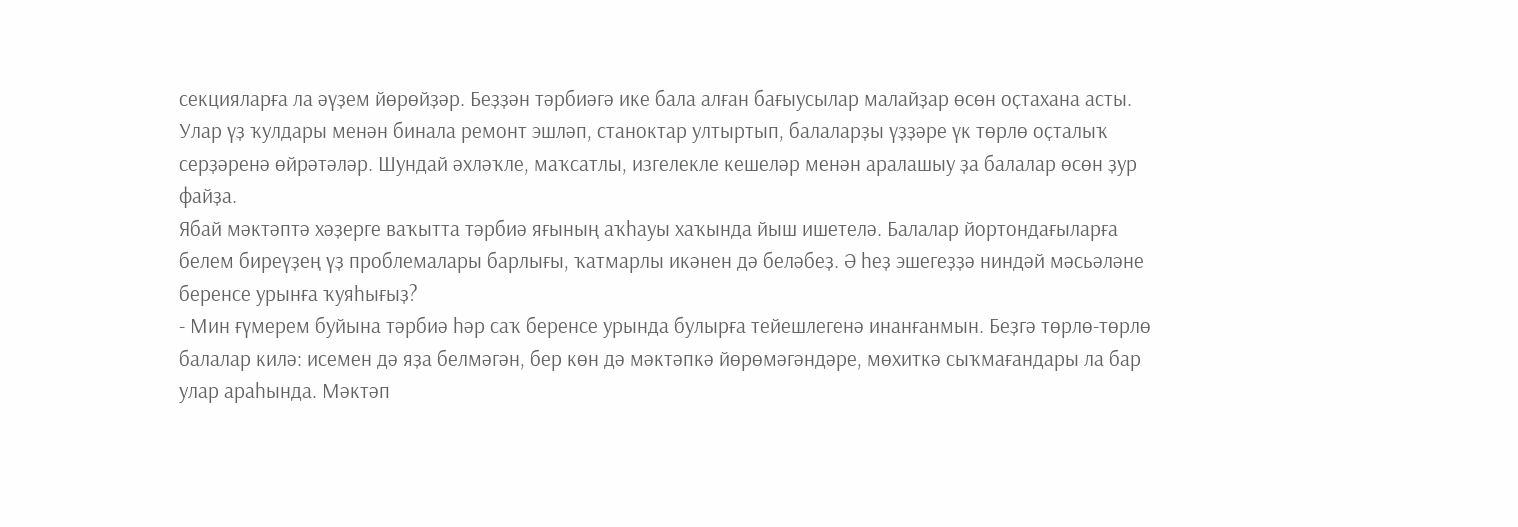секцияларға ла әүҙем йөрөйҙәр. Беҙҙән тәрбиәгә ике бала алған бағыусылар малайҙар өсөн оҫтахана асты. Улар үҙ ҡулдары менән бинала ремонт эшләп, станоктар ултыртып, балаларҙы үҙҙәре үк төрлө оҫталыҡ серҙәренә өйрәтәләр. Шундай әхләҡле, маҡсатлы, изгелекле кешеләр менән аралашыу ҙа балалар өсөн ҙур файҙа.
Ябай мәктәптә хәҙерге ваҡытта тәрбиә яғының аҡһауы хаҡында йыш ишетелә. Балалар йортондағыларға белем биреүҙең үҙ проблемалары барлығы, ҡатмарлы икәнен дә беләбеҙ. Ә һеҙ эшегеҙҙә ниндәй мәсьәләне беренсе урынға ҡуяһығыҙ?
- Мин ғүмерем буйына тәрбиә һәр саҡ беренсе урында булырға тейешлегенә инанғанмын. Беҙгә төрлө-төрлө балалар килә: исемен дә яҙа белмәгән, бер көн дә мәктәпкә йөрөмәгәндәре, мөхиткә сыҡмағандары ла бар улар араһында. Мәктәп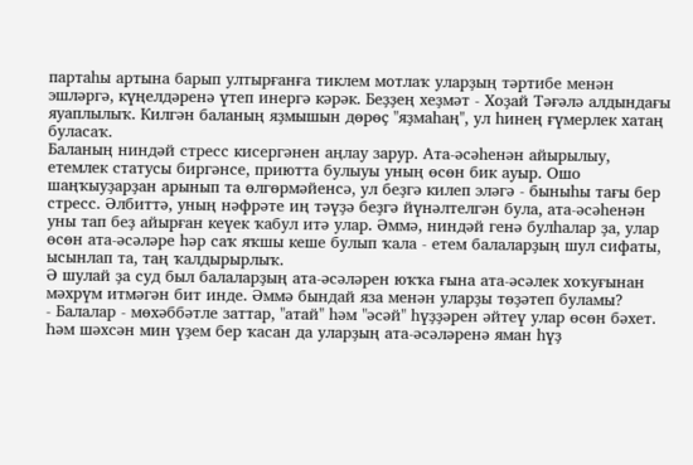партаһы артына барып ултырғанға тиклем мотлаҡ уларҙың тәртибе менән эшләргә, күңелдәренә үтеп инергә кәрәк. Беҙҙең хеҙмәт - Хоҙай Тәғәлә алдындағы яуаплылыҡ. Килгән баланың яҙмышын дөрөҫ "яҙмаһаң", ул һинең ғүмерлек хатаң буласаҡ.
Баланың ниндәй стресс кисергәнен аңлау зарур. Ата-әсәһенән айырылыу, етемлек статусы биргәнсе, приютта булыуы уның өсөн бик ауыр. Ошо шаңҡыуҙарҙан арынып та өлгөрмәйенсә, ул беҙгә килеп эләгә - быныһы тағы бер стресс. Әлбиттә, уның нәфрәте иң тәүҙә беҙгә йүнәлтелгән була, ата-әсәһенән уны тап беҙ айырған кеүек ҡабул итә улар. Әммә, ниндәй генә булһалар ҙа, улар өсөн ата-әсәләре һәр саҡ яҡшы кеше булып ҡала - етем балаларҙың шул сифаты, ысынлап та, таң ҡалдырырлыҡ.
Ә шулай ҙа суд был балаларҙың ата-әсәләрен юҡҡа ғына ата-әсәлек хоҡуғынан мәхрүм итмәгән бит инде. Әммә бындай яза менән уларҙы төҙәтеп буламы?
- Балалар - мөхәббәтле заттар, "атай" һәм "әсәй" һүҙҙәрен әйтеү улар өсөн бәхет. Һәм шәхсән мин үҙем бер ҡасан да уларҙың ата-әсәләренә яман һүҙ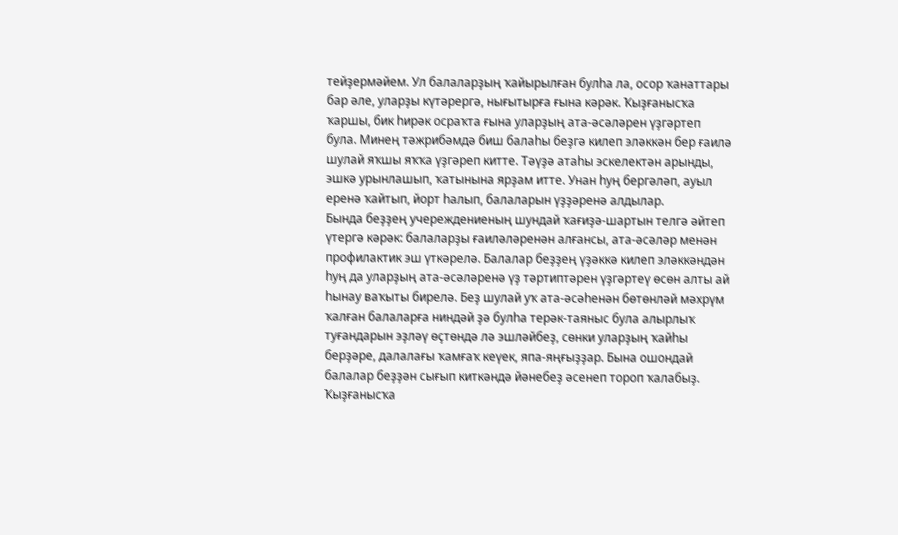тейҙермәйем. Ул балаларҙың ҡайырылған булһа ла, осор ҡанаттары бар әле, уларҙы күтәрергә, нығытырға ғына кәрәк. Ҡыҙғанысҡа ҡаршы, бик һирәк осраҡта ғына уларҙың ата-әсәләрен үҙгәртеп була. Минең тәжрибәмдә биш балаһы беҙгә килеп эләккән бер ғаилә шулай яҡшы яҡҡа үҙгәреп китте. Тәүҙә атаһы эскелектән арынды, эшкә урынлашып, ҡатынына ярҙам итте. Унан һуң бергәләп, ауыл еренә ҡайтып, йорт һалып, балаларын үҙҙәренә алдылар.
Бында беҙҙең учереждениеның шундай ҡағиҙә-шартын телгә әйтеп үтергә кәрәк: балаларҙы ғаиләләренән алғансы, ата-әсәләр менән профилактик эш үткәрелә. Балалар беҙҙең үҙәккә килеп эләккәндән һуң да уларҙың ата-әсәләренә үҙ тәртиптәрен үҙгәртеү өсөн алты ай һынау ваҡыты бирелә. Беҙ шулай уҡ ата-әсәһенән бөтөнләй мәхрүм ҡалған балаларға ниндәй ҙә булһа терәк-таяныс була алырлыҡ туғандарын эҙләү өҫтөндә лә эшләйбеҙ, сөнки уларҙың ҡайһы берҙәре, далалағы ҡамғаҡ кеүек, япа-яңғыҙҙар. Бына ошондай балалар беҙҙән сығып киткәндә йәнебеҙ әсенеп тороп ҡалабыҙ.
Ҡыҙғанысҡа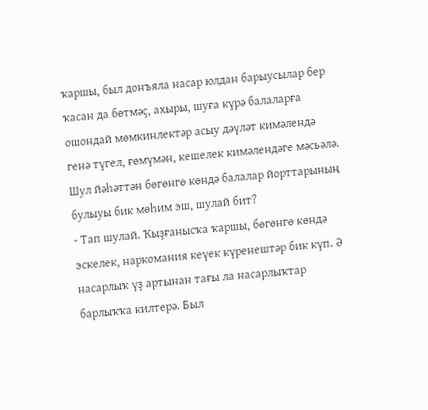ҡаршы, был донъяла насар юлдан барыусылар бер ҡасан да бөтмәҫ, ахыры, шуға күрә балаларға ошондай мөмкинлектәр асыу дәүләт кимәлендә генә түгел, ғөмүмән, кешелек кимәлендәге мәсьәлә. Шул йәһәттән бөгөнгө көндә балалар йорттарының булыуы бик мөһим эш, шулай бит?
- Тап шулай. Ҡыҙғанысҡа ҡаршы, бөгөнгө көндә эскелек, наркомания кеүек күренештәр бик күп. Ә насарлыҡ үҙ артынан тағы ла насарлыҡтар барлыҡҡа килтерә. Был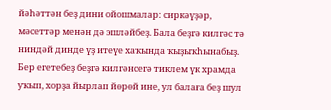йәһәттән беҙ дини ойошмалар: сиркәүҙәр, мәсеттәр менән дә эшләйбеҙ. Бала беҙгә килгәс тә ниндәй динде үҙ итеүе хаҡында ҡыҙыҡһынабыҙ. Бер егетебеҙ беҙгә килгәнсегә тиклем үк храмда уҡып, хорҙа йырлап йөрөй ине, ул балаға беҙ шул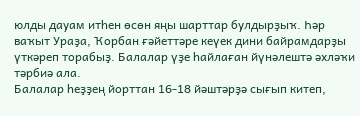юлды дауам итһен өсөн яңы шарттар булдырҙыҡ. Һәр ваҡыт Ураҙа, Ҡорбан ғәйеттәре кеүек дини байрамдарҙы үткәреп торабыҙ. Балалар үҙе һайлаған йүнәлештә әхләҡи тәрбиә ала.
Балалар һеҙҙең йорттан 16-18 йәштәрҙә сығып китеп,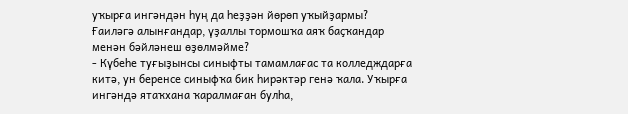уҡырға ингәндән һуң да һеҙҙән йөрөп уҡыйҙармы? Ғаиләгә алынғандар, үҙаллы тормошҡа аяҡ баҫҡандар менән бәйләнеш өҙөлмәйме?
- Күбеһе туғыҙынсы синыфты тамамлағас та колледждарға китә, ун беренсе синыфҡа бик һирәктәр генә ҡала. Уҡырға ингәндә ятаҡхана ҡаралмаған булһа,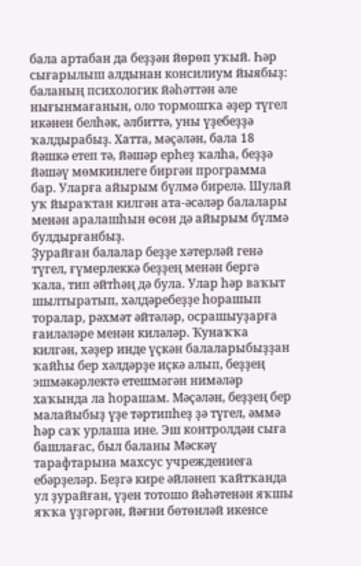бала артабан да беҙҙән йөрөп уҡый. Һәр сығарылыш алдынан консилиум йыябыҙ: баланың психологик йәһәттән әле нығынмағанын, оло тормошҡа әҙер түгел икәнен белһәк, әлбиттә, уны үҙебеҙҙә ҡалдырабыҙ. Хатта, мәҫәлән, бала 18 йәшкә етеп тә, йәшәр ерһеҙ ҡалһа, беҙҙә йәшәү мөмкинлеге биргән программа бар. Уларға айырым бүлмә бирелә. Шулай уҡ йыраҡтан килгән ата-әсәләр балалары менән аралашһын өсөн дә айырым бүлмә булдырғанбыҙ.
Ҙурайған балалар беҙҙе хәтерләй генә түгел, ғүмерлеккә беҙҙең менән бергә ҡала, тип әйтһәң дә була. Улар һәр ваҡыт шылтыратып, хәлдәребеҙҙе һорашып торалар, рәхмәт әйтәләр, осрашыуҙарға ғаиләләре менән киләләр. Ҡунаҡҡа килгән, хәҙер инде үҫкән балаларыбыҙҙан ҡайһы бер хәлдәрҙе иҫкә алып, беҙҙең эшмәкәрлектә етешмәгән нимәләр хаҡында ла һорашам. Мәҫәлән, беҙҙең бер малайыбыҙ үҙе тәртипһеҙ ҙә түгел, әммә һәр саҡ урлаша ине. Эш контролдән сыға башлағас, был баланы Мәскәү тарафтарына махсус учреждениеға ебәрҙеләр. Беҙгә кире әйләнеп ҡайтҡанда ул ҙурайған, үҙен тотошо йәһәтенән яҡшы яҡҡа үҙгәргән, йәғни бөтөнләй икенсе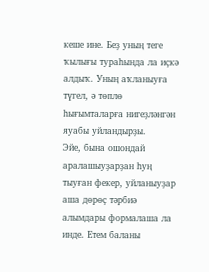кеше ине. Беҙ уның теге ҡылығы тураһында ла иҫкә алдыҡ. Уның аҡланыуға түгел, ә төплө һығымталарға нигеҙләнгән яуабы уйландырҙы.
Эйе, бына ошондай аралашыуҙарҙан һуң тыуған фекер, уйланыуҙар аша дөрөҫ тәрбиә алымдары формалаша ла инде. Етем баланы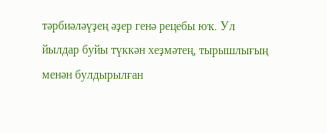тәрбиәләүҙең әҙер генә рецебы юҡ. Ул йылдар буйы түккән хеҙмәтең, тырышлығың менән булдырылған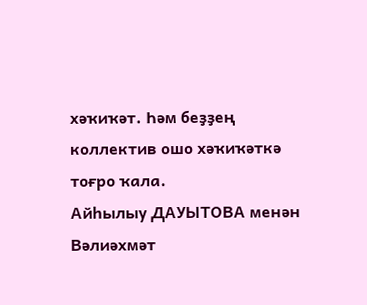хәҡиҡәт. Һәм беҙҙең коллектив ошо хәҡиҡәткә тоғро ҡала.
Айһылыу ДАУЫТОВА менән
Вәлиәхмәт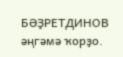БӘҘРЕТДИНОВ
әңгәмә ҡорҙо.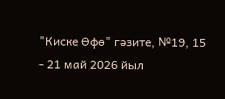"Киске Өфө" гәзите, №19, 15 - 21 май 2026 йыл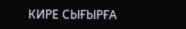КИРЕ СЫҒЫРҒА